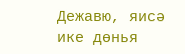Дежавю, яисә ике дөнья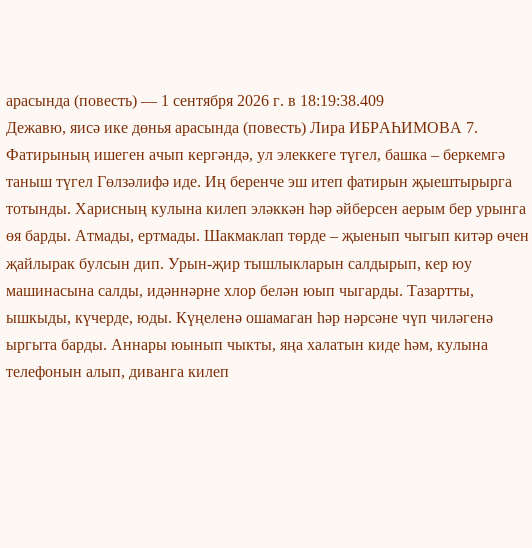арасында (повесть) — 1 сентября 2026 г. в 18:19:38.409
Дежавю, яисә ике дөнья арасында (повесть) Лира ИБРАҺИМОВА 7. Фатирының ишеген ачып кергәндә, ул элеккеге түгел, башка – беркемгә таныш түгел Гөлзәлифә иде. Иң беренче эш итеп фатирын җыештырырга тотынды. Харисның кулына килеп эләккән һәр әйберсен аерым бер урынга өя барды. Атмады, ертмады. Шакмаклап төрде – җыенып чыгып китәр өчен җайлырак булсын дип. Урын-җир тышлыкларын салдырып, кер юу машинасына салды, идәннәрне хлор белән юып чыгарды. Тазартты, ышкыды, күчерде, юды. Күңеленә ошамаган һәр нәрсәне чүп чиләгенә ыргыта барды. Аннары юынып чыкты, яңа халатын киде һәм, кулына телефонын алып, диванга килеп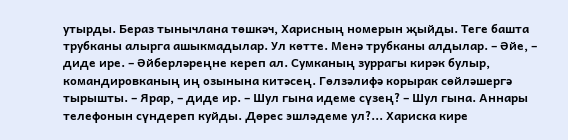утырды. Бераз тынычлана төшкәч, Харисның номерын җыйды. Теге башта трубканы алырга ашыкмадылар. Ул көтте. Менә трубканы алдылар. – Әйе, – диде ире. – Әйберләреңне кереп ал. Сумканың зуррагы кирәк булыр, командировканың иң озынына китәсең. Гөлзәлифә корырак сөйләшергә тырышты. – Ярар, – диде ир. – Шул гына идеме сүзең? – Шул гына. Аннары телефонын сүндереп куйды. Дөрес эшләдеме ул?... Хариска кире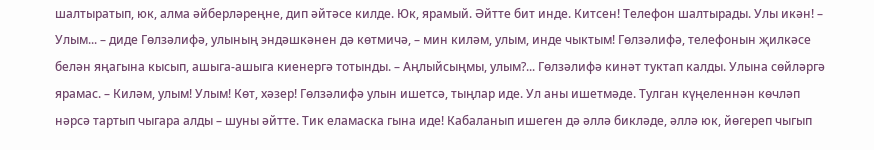шалтыратып, юк, алма әйберләреңне, дип әйтәсе килде. Юк, ярамый. Әйтте бит инде. Китсен! Телефон шалтырады. Улы икән! – Улым... – диде Гөлзәлифә, улының эндәшкәнен дә көтмичә, – мин киләм, улым, инде чыктым! Гөлзәлифә, телефонын җилкәсе белән яңагына кысып, ашыга-ашыга киенергә тотынды. – Аңлыйсыңмы, улым?... Гөлзәлифә кинәт туктап калды. Улына сөйләргә ярамас. – Киләм, улым! Улым! Көт, хәзер! Гөлзәлифә улын ишетсә, тыңлар иде. Ул аны ишетмәде. Тулган күңеленнән көчләп нәрсә тартып чыгара алды – шуны әйтте. Тик еламаска гына иде! Кабаланып ишеген дә әллә бикләде, әллә юк, йөгереп чыгып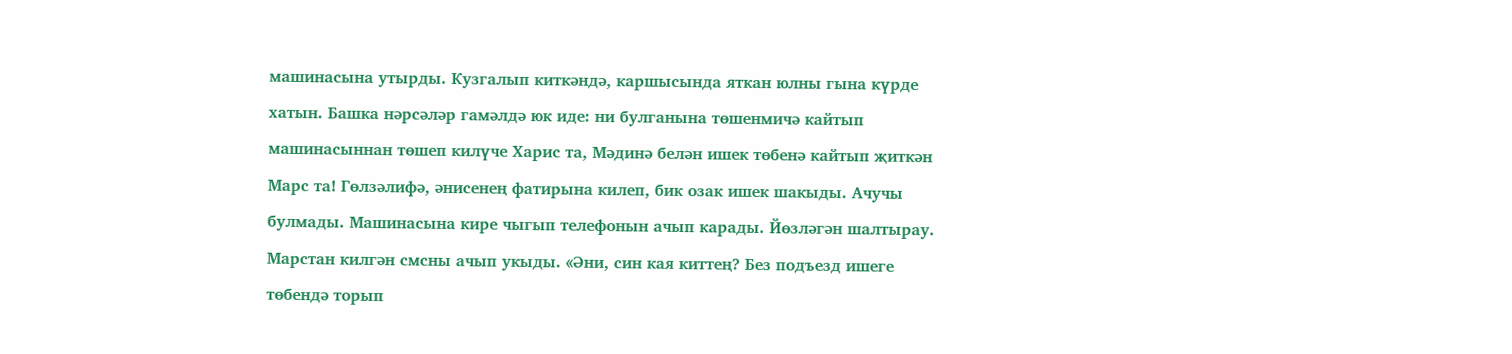машинасына утырды. Кузгалып киткәндә, каршысында яткан юлны гына күрде хатын. Башка нәрсәләр гамәлдә юк иде: ни булганына төшенмичә кайтып машинасыннан төшеп килүче Харис та, Мәдинә белән ишек төбенә кайтып җиткән Марс та! Гөлзәлифә, әнисенең фатирына килеп, бик озак ишек шакыды. Ачучы булмады. Машинасына кире чыгып телефонын ачып карады. Йөзләгән шалтырау. Марстан килгән смсны ачып укыды. «Әни, син кая киттең? Без подъезд ишеге төбендә торып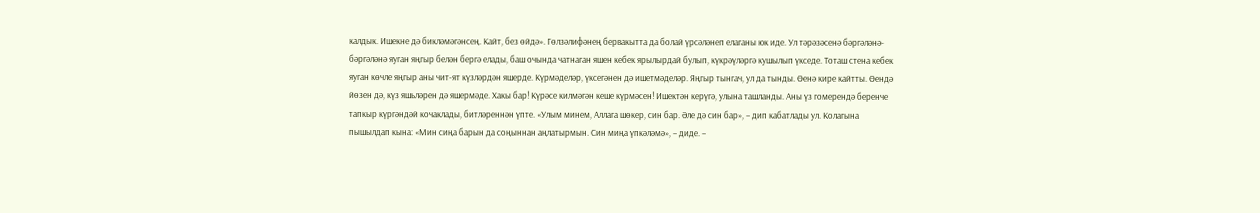калдык. Ишекне дә бикләмәгәнсең. Кайт, без өйдә». Гөлзәлифәнең бервакытта да болай үрсәләнеп елаганы юк иде. Ул тәрәзәсенә бәргәләнә-бәргәләнә яуган яңгыр белән бергә елады, баш очында чатнаган яшен кебек ярылырдай булып, күкрәүләргә кушылып үкседе. Тоташ стена кебек яуган көчле яңгыр аны чит-ят күзләрдән яшерде. Күрмәделәр, үксегәнен дә ишетмәделәр. Яңгыр тынгач, ул да тынды. Өенә кире кайтты. Өендә йөзен дә, күз яшьләрен дә яшермәде. Хакы бар! Күрәсе килмәгән кеше күрмәсен! Ишектән керүгә, улына ташланды. Аны үз гомерендә беренче тапкыр күргәндәй кочаклады, битләреннән үпте. «Улым минем, Аллага шөкер, син бар. Әле дә син бар», – дип кабатлады ул. Колагына пышылдап кына: «Мин сиңа барын да соңыннан аңлатырмын. Син миңа үпкәләмә», – диде. –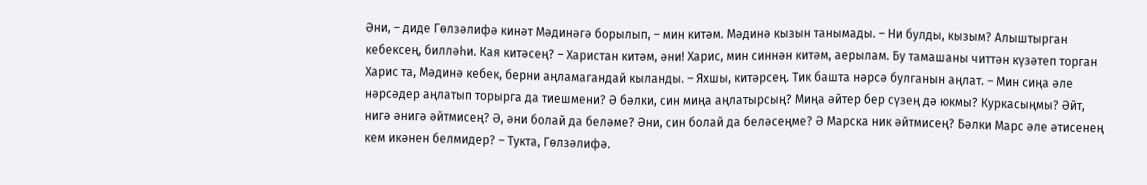Әни, – диде Гөлзәлифә кинәт Мәдинәгә борылып, – мин китәм. Мәдинә кызын танымады. – Ни булды, кызым? Алыштырган кебексең, билләһи. Кая китәсең? – Харистан китәм, әни! Харис, мин синнән китәм, аерылам. Бу тамашаны читтән күзәтеп торган Харис та, Мәдинә кебек, берни аңламагандай кыланды. – Яхшы, китәрсең. Тик башта нәрсә булганын аңлат. – Мин сиңа әле нәрсәдер аңлатып торырга да тиешмени? Ә бәлки, син миңа аңлатырсың? Миңа әйтер бер сүзең дә юкмы? Куркасыңмы? Әйт, нигә әнигә әйтмисең? Ә, әни болай да беләме? Әни, син болай да беләсеңме? Ә Марска ник әйтмисең? Бәлки Марс әле әтисенең кем икәнен белмидер? – Тукта, Гөлзәлифә.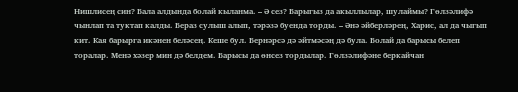Нишлисең син? Бала алдында болай кыланма. – Ә сез? Барыгыз да акыллылар, шулаймы? Гөлзәлифә чынлап та туктап калды. Бераз сулыш алып, тәрәзә буенда торды. – Әнә әйберләрең, Харис, ал да чыгып кит. Кая барырга икәнен беләсең. Кеше бул. Бернәрсә дә әйтмәсәң дә була. Болай да барысы белеп торалар. Менә хәзер мин дә белдем. Барысы да өнсез тордылар. Гөлзәлифәне беркайчан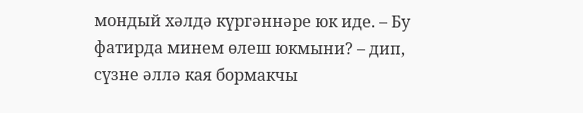мондый хәлдә күргәннәре юк иде. – Бу фатирда минем өлеш юкмыни? – дип, сүзне әллә кая бормакчы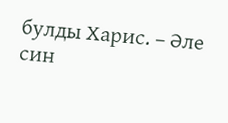булды Харис. – Әле син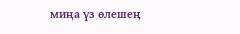миңа үз өлешең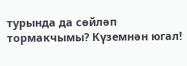турында да сөйләп тормакчымы? Күземнән югал!